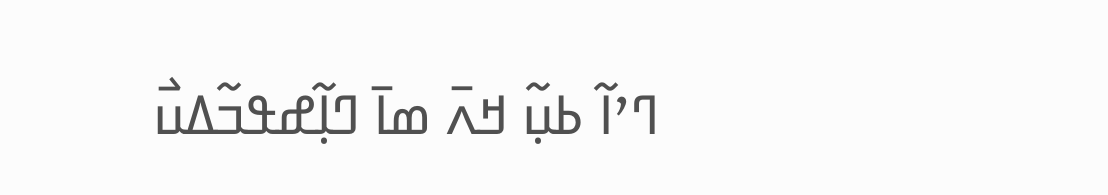ߣߴߊ߬ ߕߎ߲߬ ߞߍ߫ ߘߊ߫ ߣߊ߲߬ߝߟߏ߬ߡߎ߯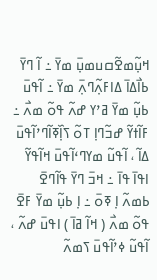ߞߎ߲߬ߘߐ߬ߛߎߘߎ߲߫ ߘߌ߫ ߸ ߊ߬ ߣߌ߫ ߕߊ߯ߡߊ߫ ߡߊߓߍ߲߬ߣߍ߲߫ ߘߌ߫ ߸ ߊ߬ߟߎ߫ ߕߎ߲߬ ߘߌ߫ ߥߴߌ ߝߍ߬ ߟߋ߬ ߘߍ߯ ߸ ߓߊ߬ߙߌ߬ ߝߏ߬ߣߊ߲ ߠߋ߬ ߖߊ߲߰ߧߊ߬ߣߴߊ߬ߟߎ߫ ߡߊ߬ ، ߊ߬ߟߎ߬ ߘߌߣߵߊ߬ߟߎ߫ ߞߊ߬ߟߌ߬ ߊߟߊ߫ ߟߊ߫ ߸ ߞߏ߫ ߣߌ߫ ߟߊ߬ߣߐ߫ ߕߘߍ߬ ߊ߲ ߧߋ߫ ߸ ߊ߲ ߕߎ߲߬ ߘߌ߫ ߓߐ߫ ߟߋ߬ ߘߍ߯ ( ߞߊ߬ ߥߊ߫ ) ߊߟߎ߫ ߝߍ߬ ، ߊ߬ߟߎ߬ ߦߴߊ߬ߟߎ߫ ߖߘߍ߬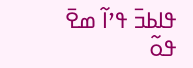ߟߊߕߏ߫ ߟߴߊ߬ ߘߐ߫ ߟߋ߬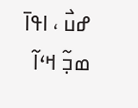ߝߎ߯ ، ߊߟߊ߫ ߘߏ߲߬ ߞߵߊ߬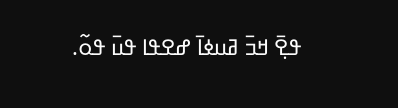ߟߐ߲߫ ߞߏ߫ ߥߎߦߊ߫ ߝߐߟߊ ߟߎ߫ ߟߋ߬.